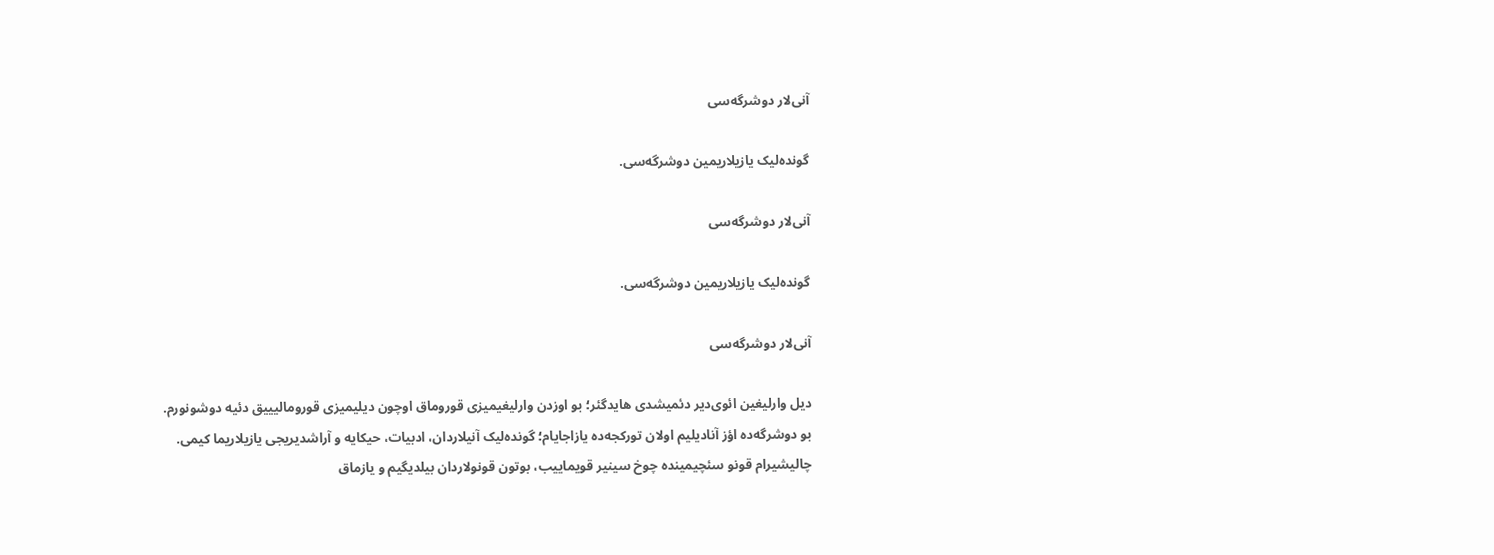آنی‌لار دوشرگه‌سی

گونده‌لیک یازیلاریمین دوشرگه‌سی.

آنی‌لار دوشرگه‌سی

گونده‌لیک یازیلاریمین دوشرگه‌سی.

آنی‌لار دوشرگه‌سی

دیل وارلیغین ائوی‌دیر دئمیشدی هایدگئر؛ بو اوزدن وارلیغیمیزی قوروماق اوچون دیلیمیزی قورومالیییق دئیه دوشونورم. بو دوشرگه‌ده اؤز آنادیلیم اولان تورکجه‌ده یازاجایام؛ گونده‌لیک آنیلاردان، ادبیات، حیکایه و آراشدیریجی یازیلاریما کیمی. چالیشیرام قونو سئچیمینده چوخ سینیر قویماییب، بوتون قونولاردان بیلدیگیم و یازماق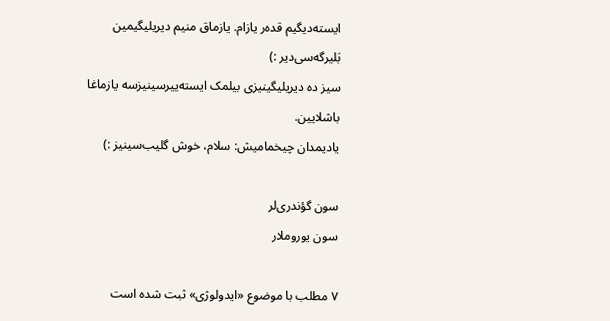ایسته‌دیگیم قده‌ر یازام. یازماق منیم دیریلیگیمین بَلیرگه‌سی‌دیر :)
سیز ده دیریلیگینیزی بیلمک ایسته‌ییرسینیزسه یازماغا باشلایین.
یادیمدان چیخمامیش: سلام، خوش گلیب‌سینیز :)

سون گؤندری‌لر
سون یوروملار

۷ مطلب با موضوع «ایدولوژی» ثبت شده است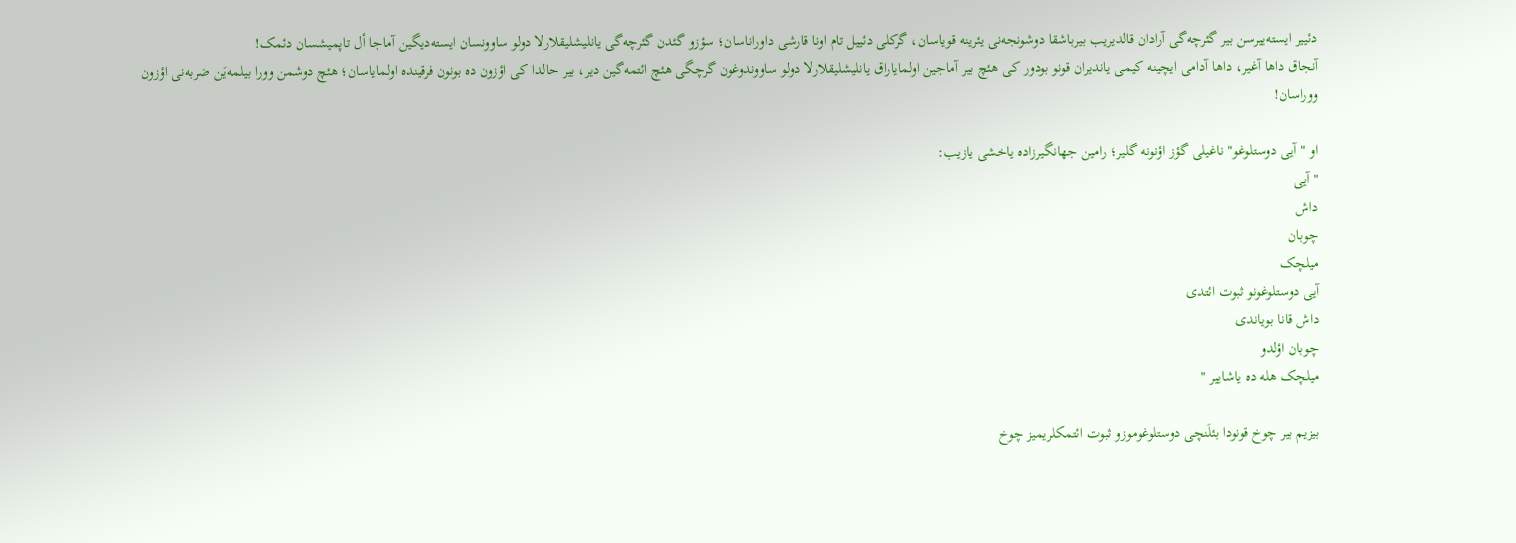دئییر ایسته‌ییرسن بیر گئرچه‌گی آرادان قالدیریب بیرباشقا دوشونجه‌نی یئرینه قویاسان، گرکلی دئییل تام اونا قارشی داوراناسان؛ سؤزو گئدن گئرچه‌گی یانلیشلیقلارلا دولو ساوونسان ایسته‌دیگین آماجا أل تاپمیشسان دئمک!
آنجاق داها آغیر، داها آدامی ایچینه کیمی یاندیران قونو بودور کی هئچ بیر آماجین اولمایاراق یانلیشلیقلارلا دولو ساووندوغون گرچگی هئچ ائتمه‌گین دیر، بیر حالدا کی اؤزون ده بونون فرقینده اولمایاسان؛ هئچ دوشمن وورا بیلمه‌یَن ضربه‌نی اؤزون ووراسان!

او "آیی دوستلوغو" ناغیلی گؤز اؤنونه گلیر؛ رامین جهانگیرزاده یاخشی یازیب:
" آیی
داش
چوبان
میلچک
آیی دوستلوغونو ثبوت ائتدی
داش قانا بویاندی
چوبان اؤلدو
میلچک هله ده یاشاییر "

بیزیم بیر چوخ قونودا بئلَنچی دوستلوغوموزو ثبوت ائتمکلریمیز چوخ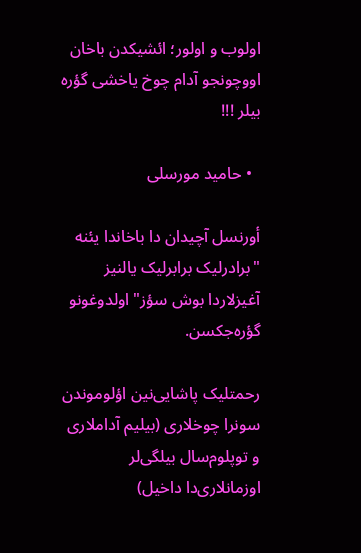اولوب و اولور؛ ائشیکدن باخان اووچونجو آدام چوخ یاخشی گؤره‌ بیلر !!!

  • حامید مورسلی

أورنسل آچیدان دا باخاندا یئنه "برادرلیک برابرلیک یالنیز آغیزلاردا بوش سؤز" اولدوغونو گؤره‌جکسن.

رحمتلیک پاشایی‌نین اؤلوموندن سونرا چوخلاری (بیلیم آداملاری و توپلوم‌سال بیلگی‌لر اوزمانلاری‌دا داخیل)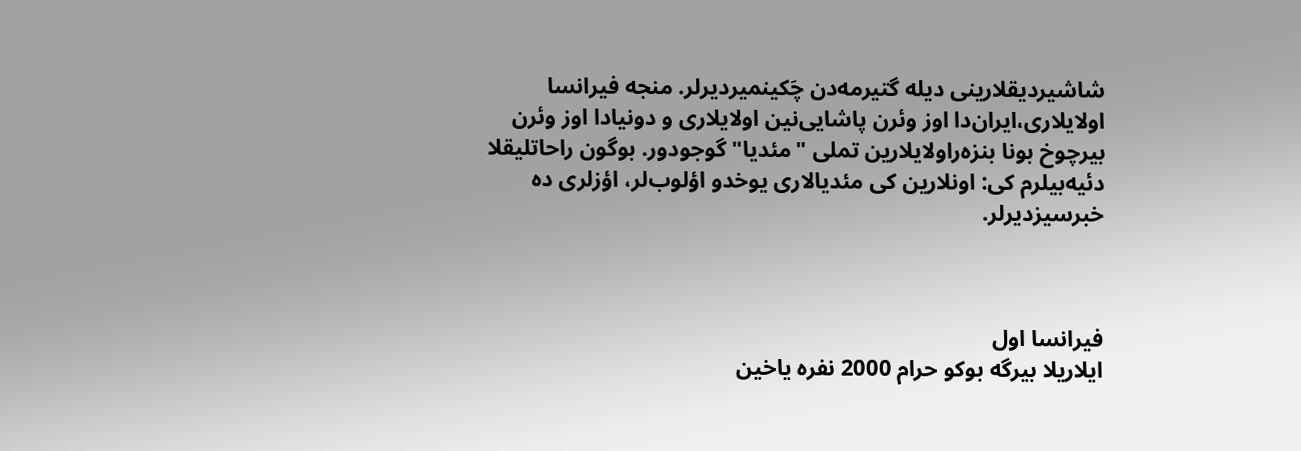شاشیردیقلارینی دیله گتیرمه‌دن چَکینمیردیرلر. منجه فیرانسا اولایلاری،ایران‌دا اوز وئرن پاشایی‌نین اولایلاری و دونیادا اوز وئرن بیرچوخ بونا بنزه‌راولایلارین تملی "مئدیا" گوجودور. بوگون راحاتلیقلا دئیه‌بیلرم کی: اونلارین کی مئدیالاری یوخدو اؤلوب‌لر، اؤزلری ده خبرسیزدیرلر.



فیرانسا اول
ایلاریلا بیرگه بوکو حرام 2000 نفره یاخین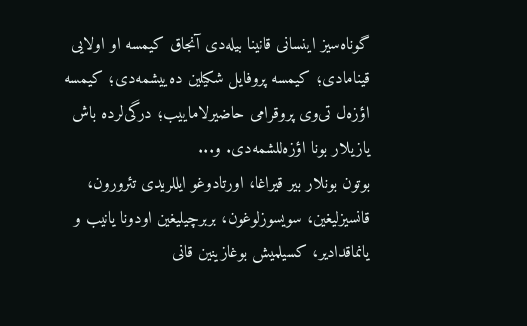گوناه‌سیز اینسانی قانینا بیله‌دی آنجاق کیمسه او اولایی قینامادی؛ کیمسه پروفایل شکیلین ده‌ییشمه‌دی؛ کیمسه اؤزه‌ل تی‌وی پروقرامی حاضیرلاماییب؛ درگی‌لرده باش یازیلار بونا اؤزه‌للشمه‌دی. و...
بوتون بونلار بیر قیراغا، اورتادوغو ایللریدی تئرورون، قانسیزلیغین، سویسوزلوغون، بربرچیلیغین اودونا یانیب و یانماقدادیر، کسیلمیش بوغازینین قانی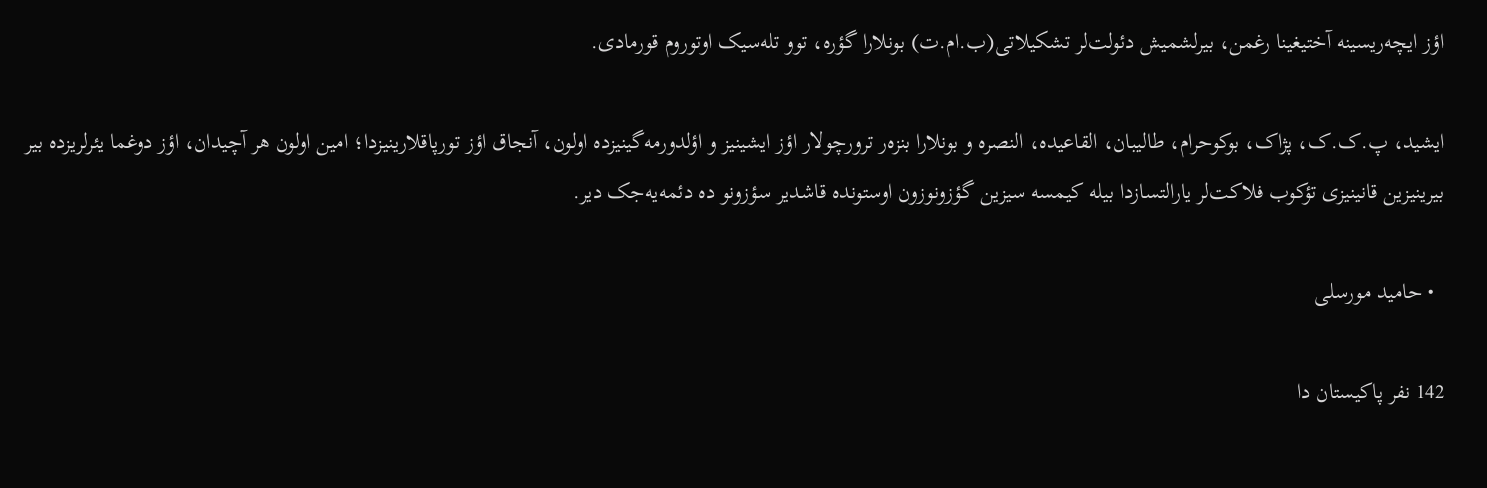اؤز ایچه‌ریسینه آختیغینا رغمن، بیرلشمیش دئولت‌لر تشکیلاتی(ب.ام.ت) بونلارا گؤره، توو تله‌سیک اوتوروم قورمادی.

ایشید، پ.ک.ک، پژاک، بوکوحرام، طالیبان، القاعیده، النصره و بونلارا بنزه‌ر ترورچولار اؤز ایشینیز و اؤلدورمه‌گینیزده اولون، آنجاق اؤز تورپاقلارینیزدا؛ امین اولون هر آچیدان، اؤز دوغما یئرلریزده بیر بیرینیزین قانینیزی تؤکوب فلاکت‌لر یارالتسازدا بیله کیمسه سیزین گؤزونوزون اوستونده قاشدیر سؤزونو ده دئمه‌یه‌جک دیر.

  • حامید مورسلی

142 نفر پاکیستان دا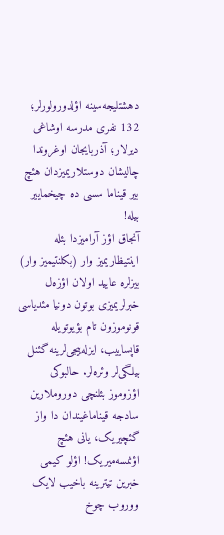دهشتلیجه‌سینه اؤلدورولورلر؛ 132 نفری مدرسه اوشاغی دیرلار؛ آذربایجان اوغروندا چالیشان دوستلاریمیزدان هئچ بیر قیناما سسی ده چیخماییر بیله!
آنجاق اؤز آرامیزدا بئله اینتیظاریمیز وار (بکلنتیمیز وار) بیزلره عایید اولان اؤزه‌ل خبرلریمیزی بوتون دونیا مئدیاسی قونوموزون تام بؤیوتویله قاپساییب، ایزله‌ییجی‌لرینه گئنل بیلگی‌لر وئره‌لر. حالبوکی اؤزوموز بئلنچی دوروملارین سادجه قیناماغیندان دا واز گئچیریک، یانی هئچ اؤنمسه‌میریک! اؤلو کیمی خبرین تیترینه باخیب لایک ووروب چوخ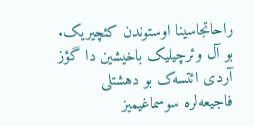راحاتجاسینا اوستوندن کئچیریک.
بو آل وئرچیلیک باخیشین دا گؤز آردی ائتسه‌ک بو دهشتلی فاجیعه‌لره سوسماغیمیز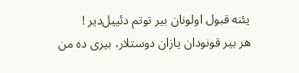یئنه قبول اولونان بیر توتم دئییل‌دیر !
هر بیر قونودان یازان دوستلار، بیری ده من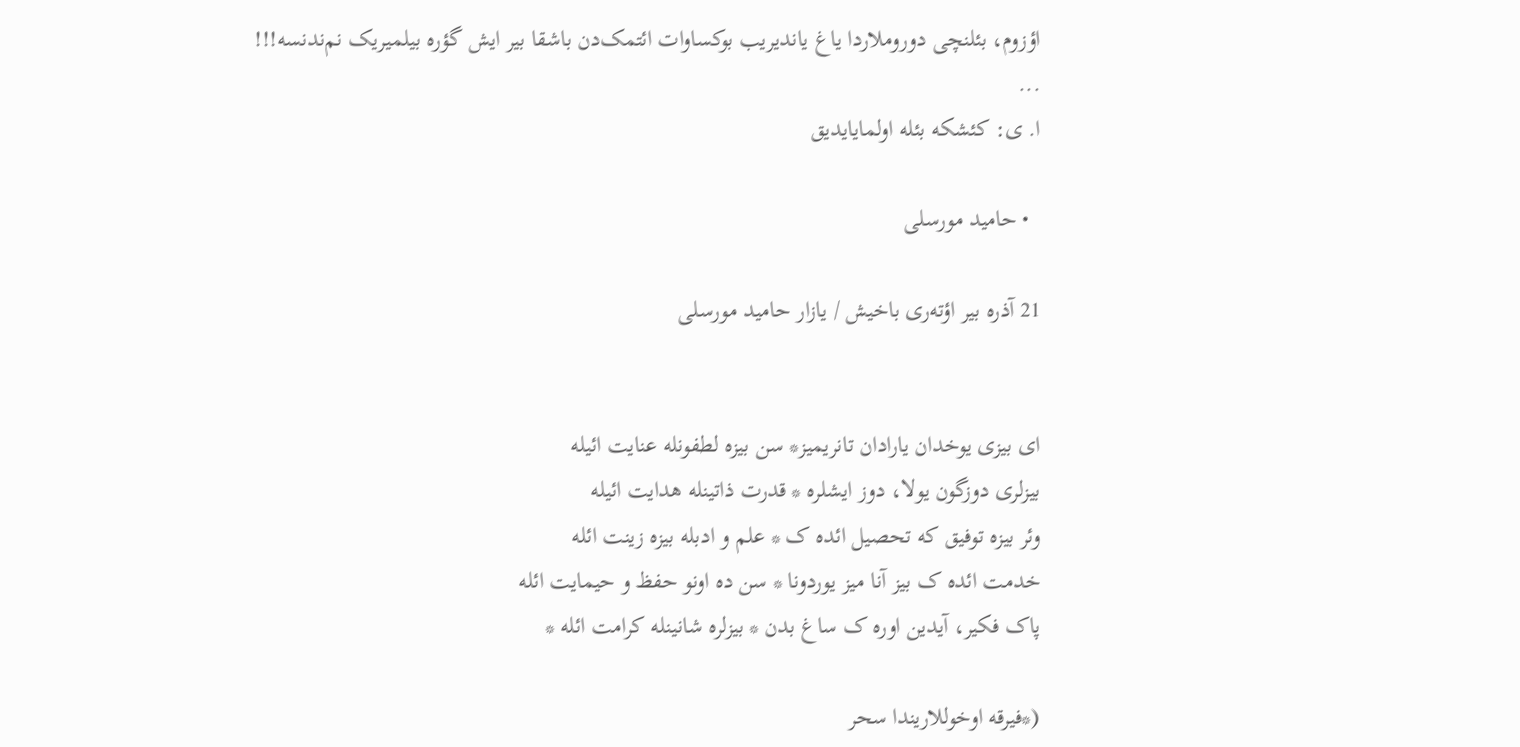اؤزوم، بئلنچی دوروملاردا یاغ یاندیریب بوکساوات ائتمک‌دن باشقا بیر ایش گؤره بیلمیریک نم‌ندنسه!!!
...
ا. ی: کئشکه بئله اولمایایدیق

  • حامید مورسلی

21 آذره بیر اؤته‌ری باخیش / یازار حامید مورسلی


ای بیزی یوخدان یارادان تانریمیز* سن بیزه لطفونله عنایت ائیله
بیزلری دوزگون یولا، دوز ایشلره * قدرت ذاتینله هدایت ائیله
وئر بیزه توفیق که تحصیل ائده ک * علم و ادبله بیزه زینت ائله
خدمت ائده ک بیز آنا میز یوردونا * سن ده اونو حفظ و حیمایت ائله
پاک فکیر، آیدین اوره ک ساغ بدن * بیزلره شانینله کرامت ائله *

(*فیرقه اوخوللاریندا سحر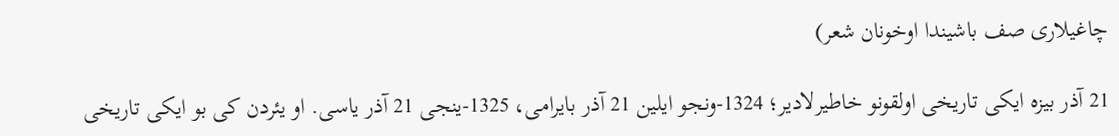چاغیلاری صف باشیندا اوخونان شعر)

21 آذر بیزه ایکی تاریخی اولقونو خاطیرلادیر؛ 1324-ونجو ایلین 21 آذر بایرامی، 1325-ینجی 21 آذر یاسی. او یئردن کی بو ایکی تاریخی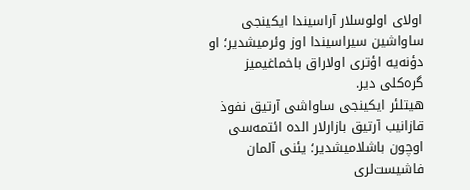اولای اولوسلار آراسیندا ایکینجی ساواشین سیراسیندا اوز وئرمیشدیر؛ او دؤنه‌یه اؤتری اولاراق باخماغیمیز گره‌کلی دیر.
هیتلئر ایکینجی ساواشی آرتیق نفوذ قازانیب آرتیق بازارلار الده ائتمه‌سی اوچون باشلامیشدیر؛ یئنی آلمان فاشیست‌لری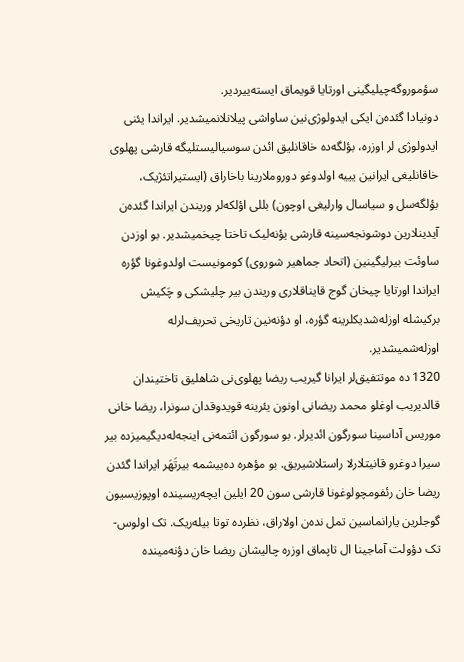سؤموروگه‌چیلیگینی اورتایا قویماق ایسته‌ییردیر.
دونیادا گئده‌ن ایکی ایدولوژی‌نین ساواشی پیلانلانمیشدیر. ایراندا یئنی ایدولوژی لر اوزره، بؤلگه‌ده خاقانلیق ائدن سوسیالیستلیگه قارشی پهلوی خاقانلیغی ایرانین یییه اولدوغو دوروملارینا باخاراق (ایستیراتئژیک، بؤلگه‌سل و سیاسال وارلیغی اوچون) بللی اؤلکه‌لر وریندن ایراندا گئده‌ن آیدینلارین دوشونجه‌سینه قارشی یؤنه‌لیک تاختا چیخمیشدیر. بو اوزدن ساوئت بیرلیگینین (اتحاد جماهیر شوروی) کومونیست اولدوغونا گؤره ایراندا اورتایا چیخان گوج قایناقلاری وریندن بیر چلیشکی و چَکیش برکیشله اوزله‌شدیکلرینه گؤره، او دؤنه‌نین تاریخی تحریف‌لرله اوزله‌شمیشدیر.
1320 ده موتتفیق‌لر ایرانا گیریب ریضا پهلوی‌نی شاهلیق تاختیندان قالدیریب اوغلو محمد ریضانی اونون یئرینه قویدوقدان سونرا، ریضا خانی موریس آداسینا سورگون ائدیرلر. بو سورگون ائتمه‌نی اینجه‌له‌دیگیمیزده بیر سیرا دوغرو قانیتلارلا راستلاشیریق. بو مؤهره ده‌ییشمه بیرتَهَر ایراندا گئدن ریضا خان رئفومچولوغونا قارشی سون 20 ایلین ایچه‌ریسینده اوپوزیسیون گوجلرین یارانماسین تمل نده‌ن اولاراق، نظرده توتا بیله‌ریک. تک اولوس- تک دؤولت آماجینا ال تاپماق اوزره چالیشان ریضا خان دؤنه‌مینده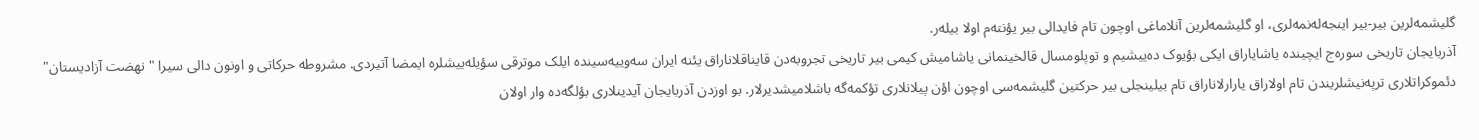گلیشمه‌لرین بیر-بیر اینجه‌له‌نمه‌لری، او گلیشمه‌لرین آنلاماغی اوچون تام فایدالی بیر یؤنته‌م اولا بیله‌ر.
آذربایجان تاریخی سوره‌ج ایچینده یاشایاراق ایکی بؤیوک ده‌ییشیم و توپلومسال قالخینمانی یاشامیش کیمی‌ بیر تاریخی تجروبه‌دن قایناقلاناراق یئنه ایران سه‌وییه‌سینده ایلک موترقی سؤیله‌ییشلره ایمضا آتیردی. مشروطه حرکاتی و اونون دالی سیرا " نهضت آزادیستان" دئموکراتلاری ترپه‌نیشلریندن تام اولاراق یارارلاناراق تام بیلینجلی بیر حرکتین گلیشمه‌سی اوچون اؤن پیلانلاری تؤکمه‌گه باشلامیشدیرلار. بو اوزدن آذربایجان آیدینلاری بؤلگه‌ده وار اولان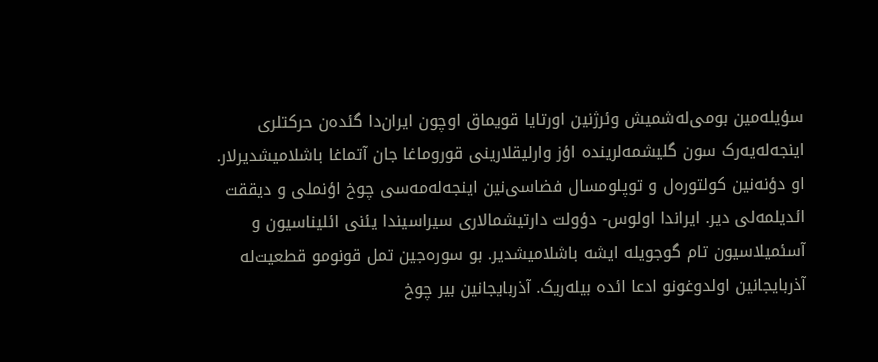سؤیله‌مین بومی‌له‌شمیش وئرژنین اورتایا قویماق اوچون ایران‌دا گئده‌ن حرکتلری اینجه‌له‌یه‌رک سون گلیشمه‌لرینده اؤز وارلیقلارینی قوروماغا جان آتماغا باشلامیشدیرلار.
او دؤنه‌نین کولتوره‌ل و توپلومسال فضاسی‌نین اینجه‌له‌مه‌سی چوخ اؤنملی و دیققت ائدیلمه‌لی دیر. ایراندا اولوس- دؤولت دارتیشمالاری سیراسیندا یئنی ائلیناسیون و آسئمیلاسیون تام گوجویله ایشه باشلامیشدیر. بو سوره‌جین تمل قونومو قطعیت‌له آذربایجانین اولدوغونو ادعا ائده بیله‌ریک. آذربایجانین بیر چوخ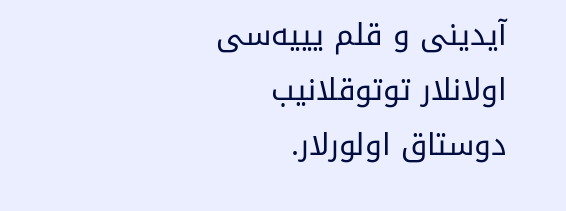آیدینی و قلم یییه‌سی اولانلار توتوقلانیب دوستاق اولورلار.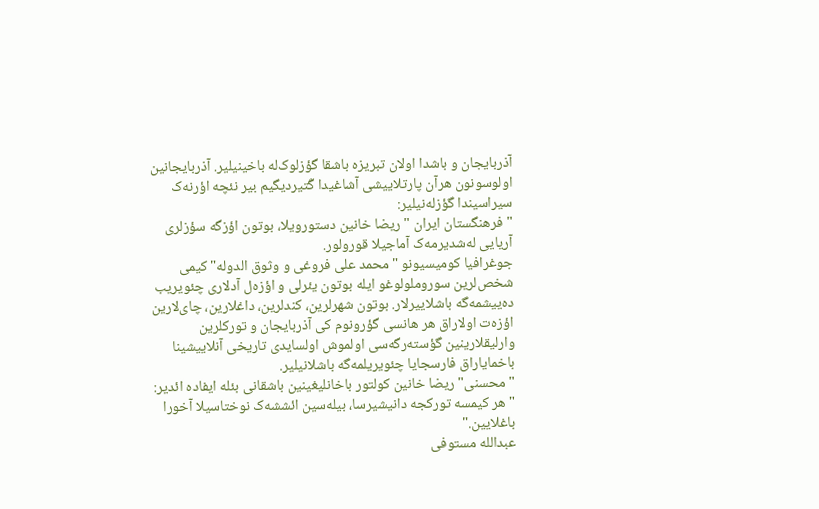آذربایجان و باشدا اولان تبریزه باشقا گؤزلوک‌له باخینیلیر. آذربایجانین اولوسونون هرآن پارتلاییشی آشاغیدا گَتیردیگیم بیر نئچه اؤرنه‌ک سیراسیندا گؤزله‌نیلیر:
" فرهنگستان ایران " ریضا خانین دستورویلا، بوتون اؤزگه سؤزلری آریایی له‌شدیرمه‌ک آماجیلا قورولور.
جوغرافیا کومیسیونو " محمد علی فروغی و وثوق الدوله" کیمی شخص‌لرین سوروملولوغو ایله بوتون یئرلی و اؤزه‌ل آدلاری چئویریب ده‌ییشمه‌گه باشلاییرلار. بوتون شهرلرین، کندلرین، داغلارین، چای‌لارین اؤزه‌ت اولاراق هر هانسی گؤرونوم کی آذربایجان و تورکلرین وارلیقلارینین گؤسته‌رگه‌سی اولموش اولسایدی تاریخی آنلاییشینا باخمایاراق فارسجایا چئویریلمه‌گه باشلانیلیر.
"محسنی" ریضا خانین کولتور باخانلیغینین باشقانی بئله ایفاده‌ ائدیر:
"هر کیمسه تورکجه دانیشیرسا، بیله‌سین ائششه‌ک نوختاسیلا آخورا باغلایین."
عبدالله مستوفی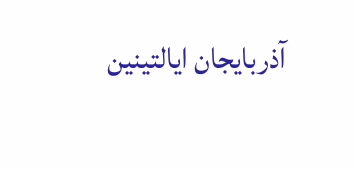آذربایجان ایالتینین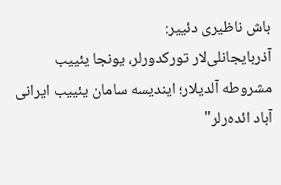باش ناظیری دئییر:
آذربایجانلی‌لار تورکدورلر، یونجا یئییب مشروطه آلدیلار؛ ایندیسه سامان یئییب ایرانی آباد ائده‌رلر"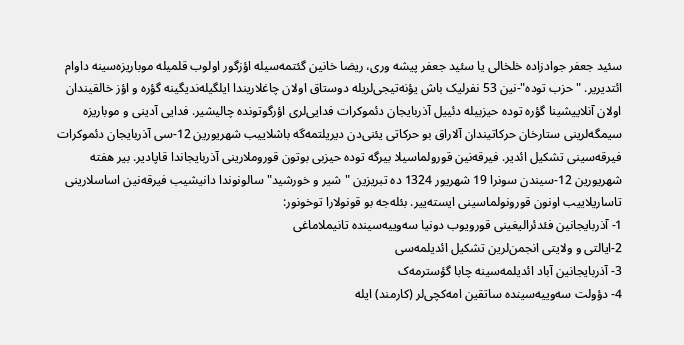سئید جعفر جوادزاده خلخالی یا سئید جعفر پیشه وری، ریضا خانین گئتمه‌سیله اؤزگور اولوب قلمیله موباریزه‌سینه داوام ائتدیریر. "حزب توده"-نین 53 نفرلیک باش یؤنه‌تیجی‌لریله دوستاق اولان چاغلاریندا ایلگیله‌ندیگینه گؤره و اؤز خالقیندان اولان آنلاییشینا گؤره توده حیزبیله دئییل آذربایجان دئموکرات فدایی‌لری اؤرگوتونده چالیشیر. فدایی آدینی و موباریزه سیمگه‌لرینی ستارخان حرکاتیندان آلاراق بو حرکاتی یئنی‌دن دیریلتمه‌گه باشلاییب شهریورین 12-سی آذربایجان دئموکرات فیرقه‌سینی تشکیل ائدیر. فیرقه‌نین قورولماسیلا بیرگه توده حیزبی بوتون قوروملارینی آذربایجاندا قاپادیر. بیر هفته شهریورین 12-سیندن سونرا 19 شهریور 1324 ده تبریزین "شیر و خورشید" سالونوندا دانیشیب فیرقه‌نین اساسلارینی تاساریلاییب اونون قورونولماسینی ایسته‌ییر. بئله‌جه بو قونولارا توخونور:
1- آذربایجانین فئدئرالیغینی قورویوب دونیا سه‌وییه‌سینده تانیملاماغی
2-ایالتی و ولایتی انجمن‌لرین تشکیل ائدیلمه‌سی
3- آذربایجانین آباد ائدیلمه‌سینه چابا گؤسترمه‌ک
4- دؤولت سه‌وییه‌سینده ساتقین امه‌کچی‌لر (کارمند) ایله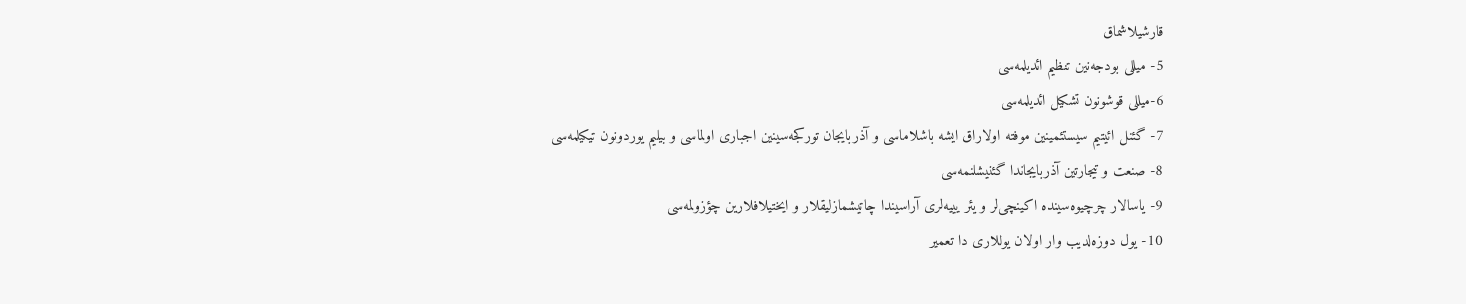قارشیلاشماق
5- میللی بودجه‌نین تنظیم ائدیلمه‌سی
6-میللی قوشونون تشکیل ائدیلمه‌سی
7- گئنل ائیتیم سیستئمینین موفته اولاراق ایشه باشلاماسی و آذربایجان تورکجه‌سینین اجباری اولماسی و بیلیم یوردونون تیکیلمه‌سی
8- صنعت و تیجارتین آذربایجاندا گئنیشلنمه‌سی
9- یاسالار چرچیوه‌سینده اکینچی‌لر و یئر یییه‌لری آراسیندا چاتیشمازلیقلار و ایختیلافلارین چؤزولمه‌سی
10- یول دوزه‌لدیب وار اولان یوللاری دا تعمیر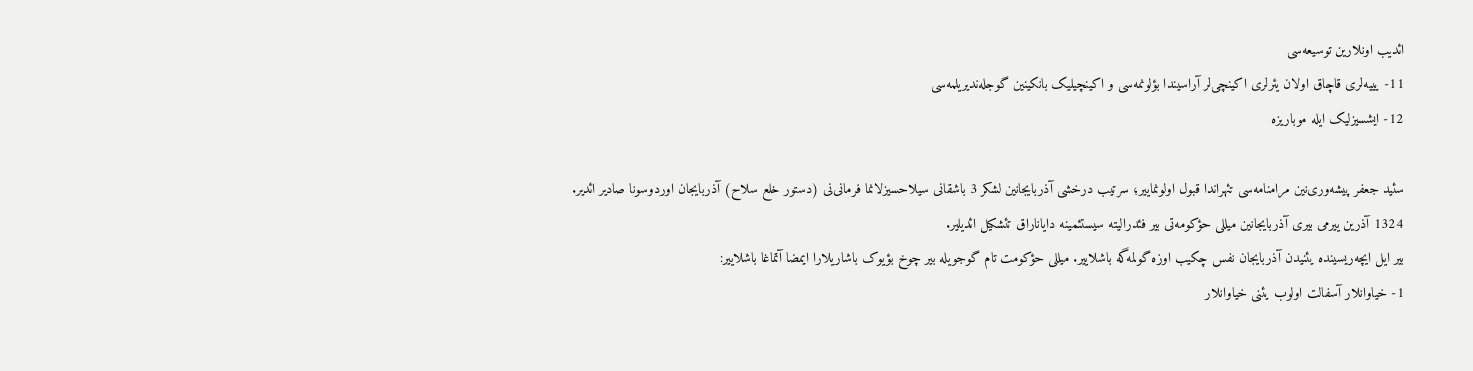ائدیب اونلارین توسیعه‌سی
11- یییه‌لری قاچاق اولان یئرلری اکینچی‌لر آراسیندا بؤلونمه‌سی و اکینچیلیک بانکینین گوجله‌ندیریلمه‌سی
12- ایشسیزلیک ایله موباریزه

سئید جعفر پیشه‌وری‌نین مرامنامه‌سی تئهراندا قبول اولونماییر؛ سرتیب درخشی آذربایجانین لشکر 3 باشقانی سیلاحسیزلانما فرمانی‌نی (دستور خلع سلاح) آذربایجان اوردوسونا صادیر ائدیر. 1324 آذرین ییرمی بیری آذربایجانین میللی حؤکومه‌تی بیر فئدرالیته سیستئمینه دایاناراق تئشکیل ائدیلیر.
بیر ایل ایچه‌ریسینده یئنیدن آذربایجان نفس چکیب اوزه گولمه‌گه باشلاییر. میللی حؤکومت تام گوجویله بیر چوخ بؤیوک باشاریلارا ایمضا آتماغا باشلاییر:
1- خیاوانلار آسفالت اولوب یئنی خیاوانلار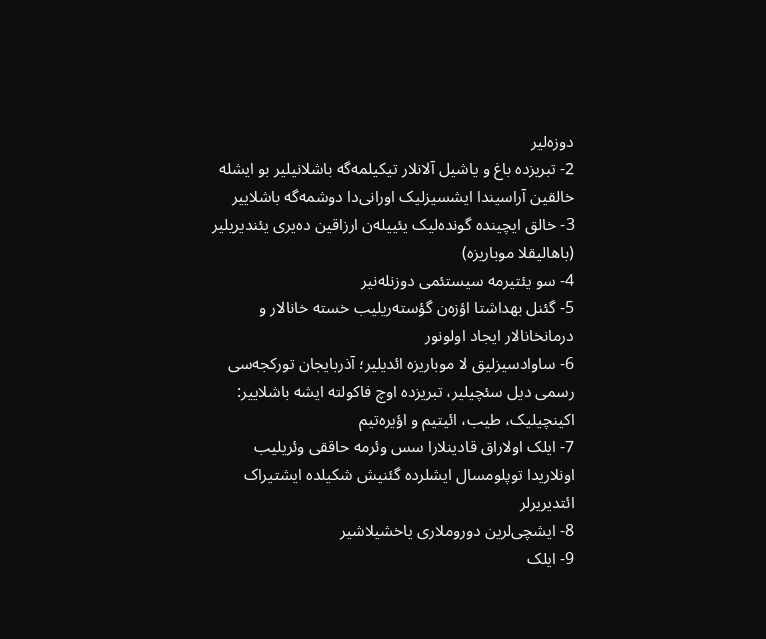دوزه‌لیر
2- تبریزده باغ و یاشیل آلانلار تیکیلمه‌گه باشلانیلیر بو ایشله خالقین آراسیندا ایشسیزلیک اورانی‌دا دوشمه‌گه باشلاییر
3- خالق ایچینده گونده‌لیک یئییله‌ن ارزاقین ده‌یری یئندیریلیر (باهالیقلا موباریزه)
4- سو یئتیرمه سیستئمی دوزنله‌نیر
5- گئنل بهداشتا اؤزه‌ن گؤسته‌ریلیب خسته خانالار و درمانخانالار ایجاد اولونور
6- ساوادسیزلیق لا موباریزه ائدیلیر؛ آذربایجان تورکجه‌سی رسمی دیل سئچیلیر، تبریزده اوچ فاکولته ایشه باشلاییر: اکینچیلیک، طیب، ائیتیم و اؤیره‌تیم
7- ایلک اولاراق قادینلارا سس وئرمه حاققی وئریلیب اونلاریدا توپلومسال ایشلرده گئنیش شکیلده ایشتیراک ائتدیریرلر
8- ایشچی‌لرین دوروملاری یاخشیلاشیر
9- ایلک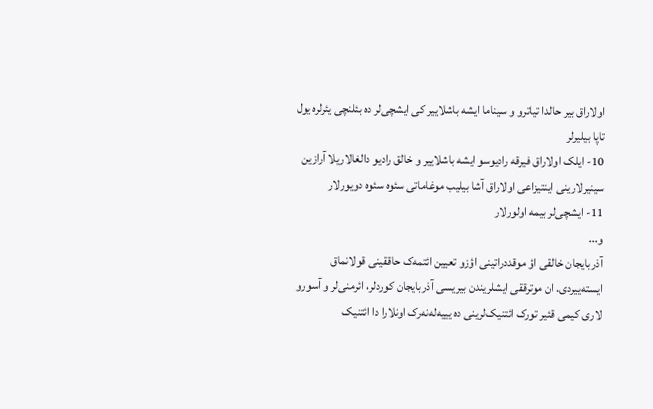اولاراق بیر حالدا تیاترو و سیناما ایشه باشلاییر کی ایشچی‌لر ده بئلنچی یئرلره یول تاپا بیلیرلر
10- ایلک اولاراق فیرقه رادیوسو ایشه باشلاییر و خالق رادیو دالغالاریلا آرازین سینیرلارینی اینتیزاعی اولاراق آشا بیلیب موغاماتی سئوه سئوه دویورلار
11- ایشچی‌لر بیمه اولورلار
و...
آذربایجان خالقی اؤ موقددراتینی اؤزو تعیین ائتمه‌ک حاققینی قولانماق ایسته‌ییردی. ان موترققی ایشلریندن بیریسی آذربایجان کوردلر، ائرمنی‌لر و آسورو لاری کیمی قئیر تورک ائتنیک‌لرینی ده یییه‌له‌نه‌رک اونلارا دا ائتنیک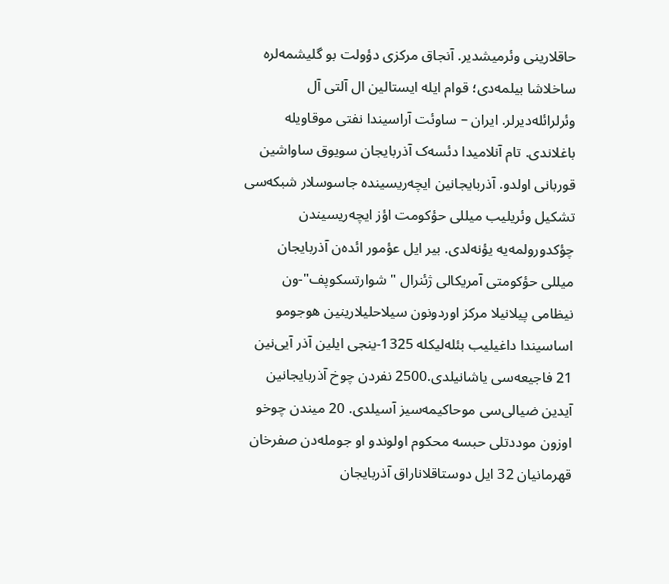حاقلارینی وئرمیشدیر. آنجاق مرکزی دؤولت بو گلیشمه‌لره ساخلاشا بیلمه‌دی؛ قوام ایله ایستالین ال آلتی آل وئرلرائله‌دیرلر. ایران – ساوئت آراسیندا نفتی موقاویله باغلاندی. تام آنلامیدا دئسه‌ک آذربایجان سویوق ساواشین قوربانی اولدو. آذربایجانین ایچه‌ریسینده جاسوسلار شبکه‌سی تشکیل وئریلیب میللی حؤکومت اؤز ایچه‌ریسیندن چؤکدورولمه‌یه یؤنه‌لدی. بیر ایل عؤمور ائده‌ن آذربایجان میللی حؤکومتی آمریکالی ژئنرال " شوارتسکوپف"-ون نیظامی پیلانیلا مرکز اوردونون سیلاحلیلارینین هوجومو اساسیندا داغیلیب بئله‌لیکله 1325-ینجی ایلین آذر آیی‌نین 21 فاجیعه‌سی یاشانیلدی.2500 نفردن چوخ آذربایجانین آیدین ضیالی‌سی موحاکیمه‌سیز آسیلدی. 20 میندن چوخو اوزون موددتلی حبسه محکوم اولوندو او جومله‌دن صفرخان قهرمانیان 32 ایل دوستاقلاناراق آذربایجان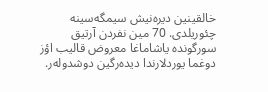خالقینین دیره‌نیش سیمگه‌سینه چئوریلدی. 70 مین نفردن آرتیق سورگونده یاشاماغا معروض قالیب اؤز دوغما یوردلارندا دیده‌رگین دوشدوله‌ر.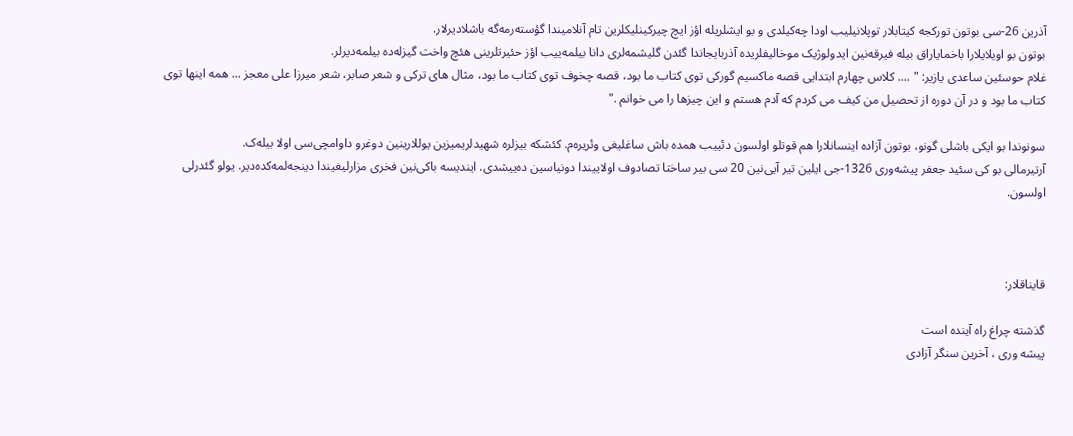آذرین 26-سی بوتون تورکجه کیتابلار توپلانیلیب اودا چه‌کیلدی و بو ایشلریله اؤز ایچ چیرکینلیکلرین تام آنلامیندا گؤسته‌رمه‌گه باشلادیرلار.
بوتون بو اویلایلارا باخمایاراق بیله فیرقه‌نین ایدولوژیک موخالیفلریده آذربایجاندا گئدن گلیشمه‌لری دانا بیلمه‌ییب اؤز حئیرتلرینی هئچ واخت گیزله‌ده بیلمه‌دیرلر.
غلام حوسئین ساعدی یازیر: " .... کلاس چهارم ابتدایی قصه ماکسیم گورکی توی کتاب ما بود، قصه چخوف توی کتاب ما بود، مثال های ترکی و شعر صابر، شعر میرزا علی معجز ... همه اینها توی کتاب ما بود و در آن دوره از تحصیل من کیف می کردم که آدم هستم و این چیزها را می خوانم ."

سونوندا بو ایکی باشلی گونو، بوتون آزاده اینسانلارا هم قوتلو اولسون دئییب همده باش ساغلیغی وئریره‌م. کئشکه بیزلره شهیدلریمیزین یوللارینین دوغرو داوامچی‌سی اولا بیله‌ک.
آرتیرمالی بو کی سئید جعفر پیشه‌وری 1326-جی ایلین تیر آیی‌نین 20 سی بیر ساختا تصادوف اولاییندا دونیاسین ده‌ییشدی. ایندیسه باکی‌نین فخری مزارلیغیندا دینجه‌لمه‌کده‌دیر. یولو گئدرلی اولسون.



قایناقلار:

گذشته چراغ راه آینده است
پیشه وری ، آخرین سنگر آزادی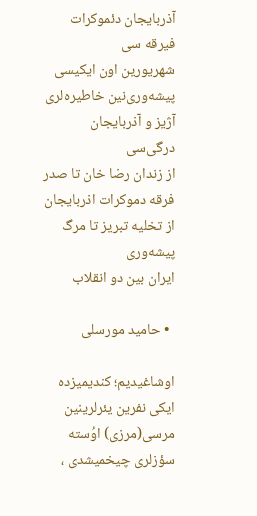آذربایجان دئموکرات فیرقه سی
شهریورین اون ایکیسی
پیشه‌وری‌نین خاطیره‌لری
آژیز و آذربایجان درگی‌سی
از زندان رضا خان تا صدر فرقه دموکرات اذربایجان
از تخلیه تبریز تا مرگ پیشه‌وری
ایران بین دو انقلاب

  • حامید مورسلی

اوشاغیدیم؛ کندیمیزده ایکی نفرین یئرلرینین مرسی(مرزی) اوُسته سؤزلری چیخمیشدی ،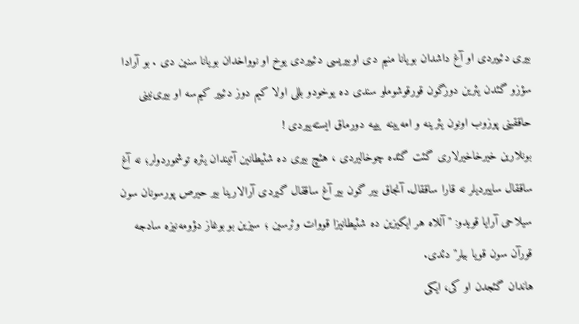بیری دئییردی او آغ داشدان بویانا منیم دی اوبیریسی دئییردی یوخ او نوواخدان بویانا سنین دی . بو آرادا سؤزو گئدن یئرین دوزگون قورقوشوملو سندی ده یوخودو بللی اولا کیم دوز دئییر کیم‌سه او بیری‌نینی حاققینی پوزوب اونون یئرینه و امه‌یینه یییه دورماق ایسته‌ییردی !
بونلارین خیرخاخیرلاری گئت گئده چوخالیردی ، هئچ بیری ده شئیطانین آتیندان یئره توشموردولر؛ نه آغ ساققال ساییردیلر نه قارا ساققال. آنجاق بیر گون بیر آغ ساققال گیردی آرالارینا بیر حیرص پورسونان سون سیلاحی آرایا قویدو: " آللاه هر ایکیزین ده شئیطانیزا قووات وئرسین ؛ سیزین بو بوغاز دؤومه‌نیزه سادجه قورآن سون قویا بیلر" دئدی.
هاندان گئجدن او کی، ایکی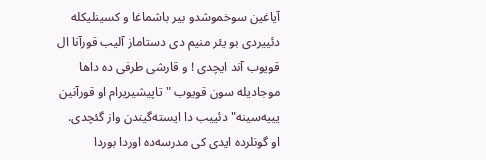آیاغین سوخموشدو بیر باشماغا و کسینلیکله دئییردی بو یئر منیم دی دستاماز آلیب قورآنا ال قویوب آند ایچدی ! و قارشی طرفی ده داها موجادیله سون قویوب "تاپیشیریرام او قورآنین یییه‌سینه" دئییب دا ایسته‌گیندن واز گئچدی.
او گونلرده ایدی کی مدرسه‌ده اوردا بوردا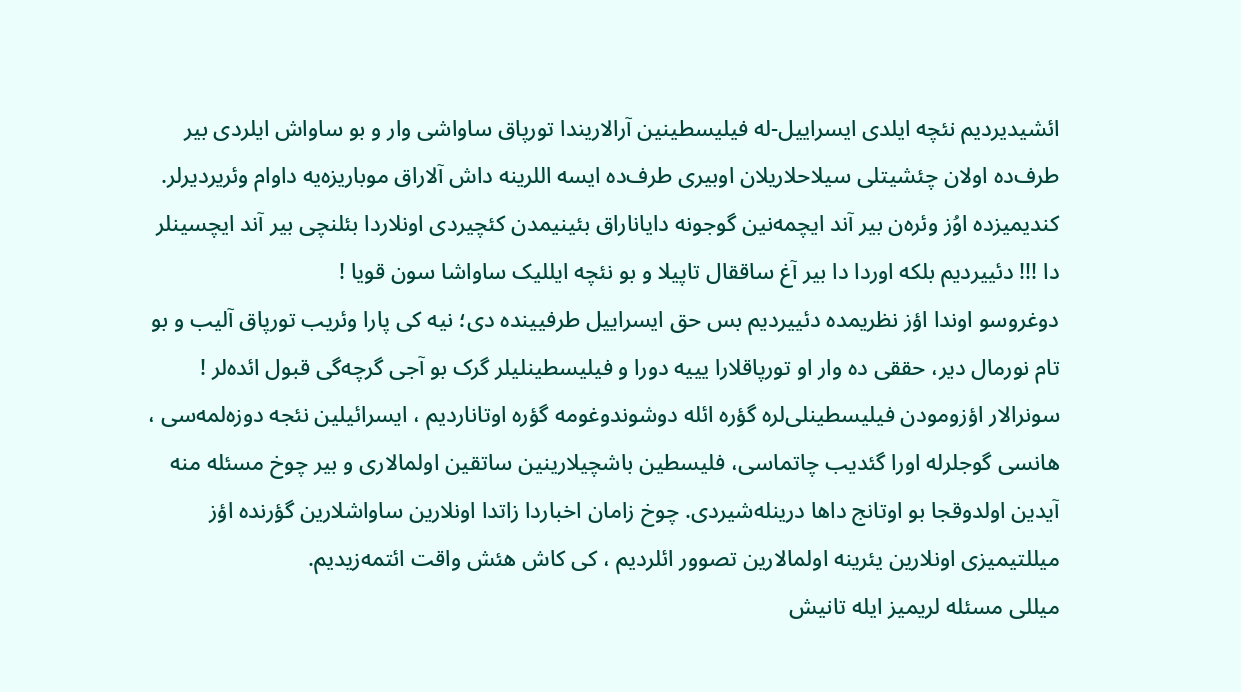ائشیدیردیم نئچه ایلدی ایسراییل-له فیلیسطینین آرالاریندا تورپاق ساواشی وار و بو ساواش ایلردی بیر طرف‌ده اولان چئشیتلی سیلاحلاریلان اوبیری طرف‌ده ایسه اللرینه داش آلاراق موباریزه‌یه داوام وئریردیرلر. کندیمیزده اوُز وئره‌ن بیر آند ایچمه‌نین گوجونه دایاناراق بئینیمدن کئچیردی اونلاردا بئلنچی بیر آند ایچسینلر دا !!! دئییردیم بلکه اوردا دا بیر آغ ساققال تاپیلا و بو نئچه ایللیک ساواشا سون قویا !
دوغروسو اوندا اؤز نظریمده دئییردیم بس حق ایسراییل طرفیینده دی؛ نیه کی پارا وئریب تورپاق آلیب و بو تام نورمال دیر، حققی ده وار او تورپاقلارا یییه دورا و فیلیسطینلیلر گرک بو آجی گرچه‌گی قبول ائده‌لر !
سونرالار اؤزومودن فیلیسطینلی‌لره گؤره ائله دوشوندوغومه گؤره اوتاناردیم ، ایسرائیلین نئجه دوزه‌لمه‌سی ، هانسی گوجلرله اورا گئدیب چاتماسی، فلیسطین باشچیلارینین ساتقین اولمالاری و بیر چوخ مسئله منه آیدین اولدوقجا بو اوتانج داها درینله‌شیردی. چوخ زامان اخباردا زاتدا اونلارین ساواشلارین گؤرنده اؤز میللتیمیزی اونلارین یئرینه اولمالارین تصوور ائلردیم ، کی کاش هئش واقت ائتمه‌زیدیم.
میللی مسئله لریمیز ایله تانیش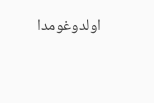اولدوغومدا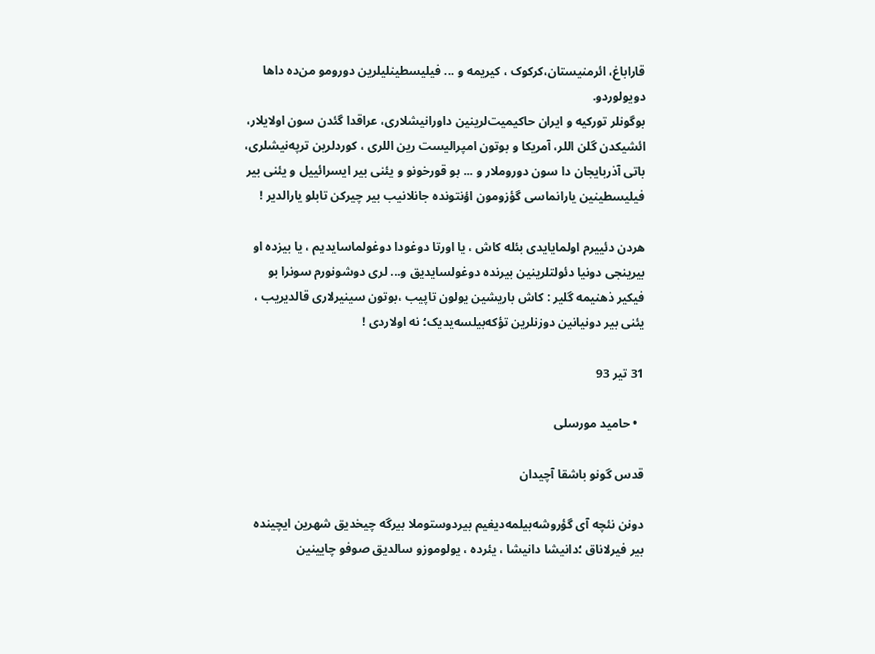قاراباغ، ائرمنیستان،کرکوک ، کیریمه و ... فیلیسطینلیلرین دورومو من‌ده داها دویولوردو.
بوگونلر تورکیه‌ و ایران حاکیمیت‌لرینین داورانیشلاری، عراقدا گئدن سون اولایلار، ائشیکدن گلن اللر، آمریکا و بوتون امپرالیست رین اللری ، کوردلرین ترپه‌نیشلری، باتی آذربایجان دا سون دوروملار و ... بو قورخونو و یئنی بیر ایسرائییل و یئنی بیر فیلیسطینین یارانماسی گؤزومون اؤنتونده جانلانیب بیر چیرکن تابلو یارالدیر !

هردن دئییرم اولمایایدی بئله کاش ، یا اورتا دوغودا دوغولماسایدیم ، یا بیزده او بیرینجی دونیا دئولتلرینین بیرنده دوغولسایدیق و... لری دوشونورم سونرا بو فیکیر ذهنیمه گلیر : کاش باریشین یولون تاپیب ،بوتون سینیرلاری قالدیریب ، یئنی بیر دونیانین دوزنلرین تؤکه‌بیلسه‌یدیک؛ نه اولاردی !

31 تیر 93

  • حامید مورسلی

قدس گونو باشقا آچیدان

دونن نئچه آی گؤروشه‌بیلمه‌دیغیم بیردوستوملا بیرگه چیخدیق شهرین ایچینده بیر فیرلاناق ؛دانیشا دانیشا ، یئرده ، یولوموزو سالدیق صوفو چایینین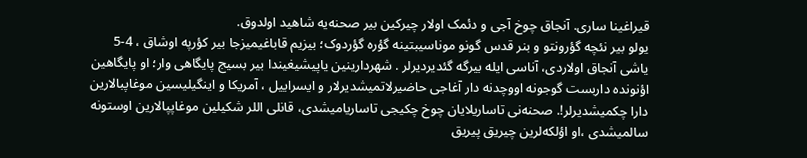قیراغینا ساری. آنجاق چوخ آجی و دئمک اولار چیرکین بیر صحنه‌یه شاهید اولدوق.
یولو بیر نئچه گؤرونتو و بنر قدس گونو موناسیبتینه گؤره گؤردوک؛ بیزیم قاباغیمیزجا بیر کؤرپه اوشاق ، 4-5 یاشی آنجاق اولاردی، آناسی ایله بیرگه گئدیردیرلر . شهردارینین یاپیشیغیندا بیر بسیج پایگاهی وار؛ او پایگاهین اؤنونده داربست گوجونه اووچدنه دار آغاجی حاضیرلاتمیشدیرلار و ایسراییل ، آمریکا و اینگیلیسین موغاپبالارین دارا چکمیشدیرلر!. صحنه‌نی تاساریلایان چوخ چکیجی تاساریامیشدی، قانلی اللر شکیلین موغاپپالارین اوستونه سالمیشدی ،او اؤلکه‌لرین چیریق پیریق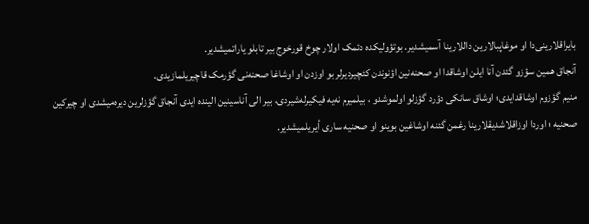بایراقلارینی‌دا او موغاپبالارین داللارینا آسمیشدیر. بوتؤولیکده دئمک اولار چوخ قورخوج بیر تابلو یاراتمیشدیر.
آنجاق همین سؤزو گئدن آنا ایلن اوشاقدا او صحنه‌نین اؤنوندن کئچیردیرلر بو اوزدن او اوشاغا صحنه‌نی گؤرمک قاچیریلمازیدی.
منیم گؤزوم اوشاقدایدی؛ اوشاق سانکی دؤرد گؤزلو اولموشدو ، بیلمیرم نه‌یه فیکیرله‌شیردی، بیر الی آناسینین الینده ایدی آنجاق گؤزلرین دیره‌میشدی او چیرکین صحنیه ؛ اوردا اوزاقلاشدیقلارینا رغمن گئنه اوشاغین بوینو او صحنیه ساری أیریلمیشدیر.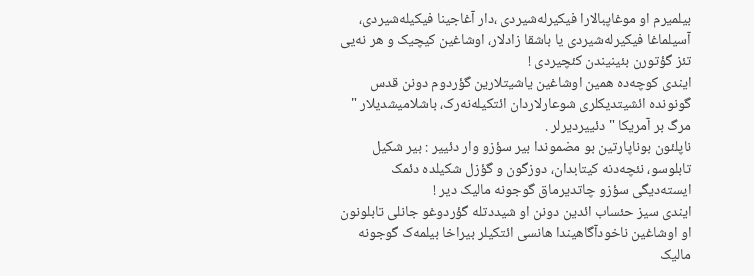بیلمیرم او موغاپبالارا فیکیرله‌شیردی ،دار آغاجینا فیکیله‌شیردی، آسیلماغا فیکیرله‌شیردی یا باشقا زادلار، اوشاغین کیچیک و هر نه‌یی تئز گؤتورن بئینیندن کئچیردی !
ایندی کوچه‌ده همین اوشاغین یاشیتلارین گؤردوم دونن قدس گونونده ائشیتدیکلری شوعارلاردان ائتکیله‌نه‌رک، باشلامیشدیلار " مرگ بر آمریکا " دئییردیرلر .
ناپلئون بوناپارتین بو مضموندا بیر سؤزو وار دئییر : بیر شکیل تابلوسو، نئچه‌دنه کیتابدان، دوزگون و گؤزل شکیلده دئمک ایسته‌دیگی سؤزو چاتدیرماق گوجونه مالیک دیر !
ایندی سیز حئساب ائدین دونن او شیددتله گؤردوغو جانلی تابلونون او اوشاغین ناخودآگاهیندا هانسی ائتکیلر بیراخا بیلمه‌ک گوجونه مالیک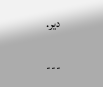دیر.

---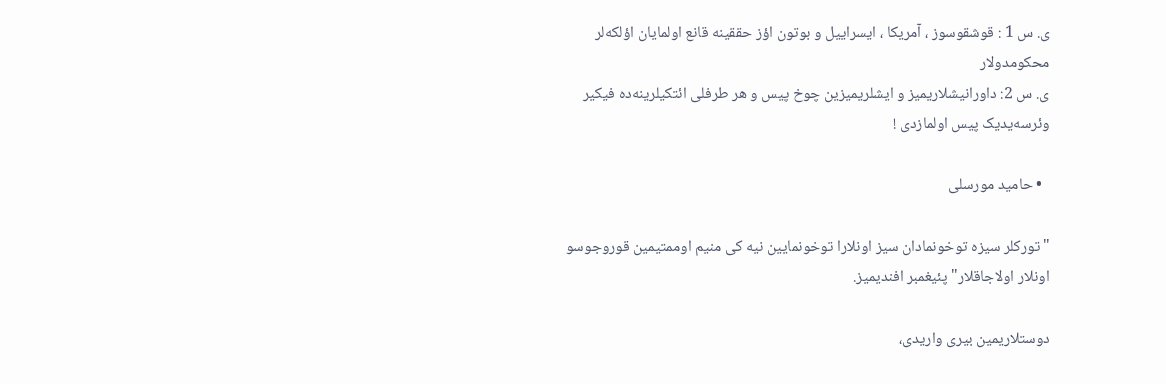ی. س 1 : قوشقوسوز ، آمریکا ، ایسراییل و بوتون اؤز حققینه قانع اولمایان اؤلکه‌لر محکومدولار
ی. س 2: داورانیشلاریمیز و ایشلریمیزین چوخ پیس و هر طرفلی ائتکیلرینه‌ده فیکیر وئرسه‌یدیک پیس اولمازدی !

  • حامید مورسلی

"تورکلر سیزه توخونمادان سیز اونلارا توخونمایین نیه کی منیم اوممتیمین قوروجوسو اونلار اولاجاقلار" پئیغمبر افندیمیز.

دوستلاریمین بیری واریدی،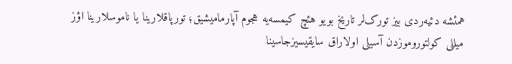همئشه دئیه‌ردی بیز تورک‌لر تاریخ بویو هئچ کیمسه‌یه هجوم آپارمامیشیق؛ تورپاقلارینا یا ناموسلارینا اؤز میللی کولتوروموزدن آسیلی اولاراق سایقیسیزجاسینا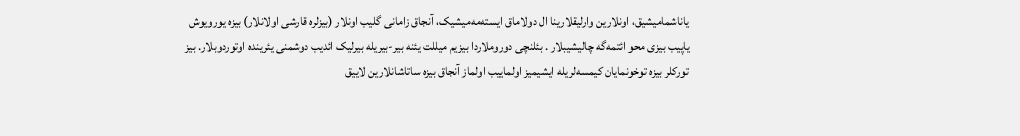یاناشمامیشیق، اونلارین وارلیقلارینا ال دولاماق ایسته‌مه‌میشیک، آنجاق زامانی گلیب اونلار (بیزلره قارشی اولانلار) بیزه یورویوش یاپیب بیزی محو ائتمه‌گه چالیشیبلار . بئلنچی دوروملاردا بیزیم میللت یئنه بیر-بیریله بیرلیک ائدیب دوشمنی یئرینده اوتوردوبلار. بیز تورکلر بیزه توخونمایان کیمسه‌لریله ایشیمیز اولماییب اولماز آنجاق بیزه ساتاشانلارین لاییق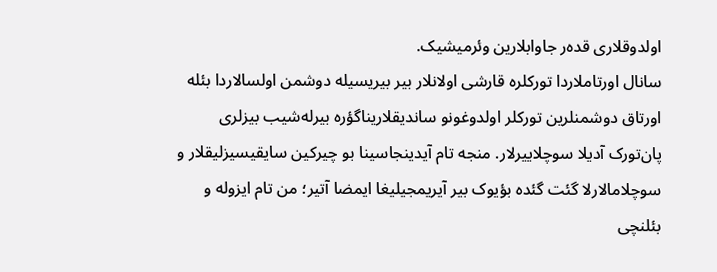اولدوقلاری قده‌ر جاوابلارین وئرمیشیک.
سانال اورتاملاردا تورکلره قارشی اولانلار بیر بیریسیله دوشمن اولسالاردا بئله اورتاق دوشمنلرین تورکلر اولدوغونو ساندیقلاریناگؤره بیرله‌شیب بیزلری پان‌تورک آدیلا سوچلاییرلار. منجه تام آیدینجاسینا بو چیرکین سایقیسیزلیقلار و سوچلامالارلا گئت گئده بؤیوک بیر آیریمجیلیغا ایمضا آتیر؛ من تام ایزوله و بئلنچی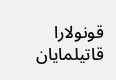قونولارا قاتیلمایان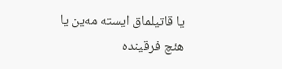یا قاتیلماق ایسته مه‌ین یا هئچ فرقینده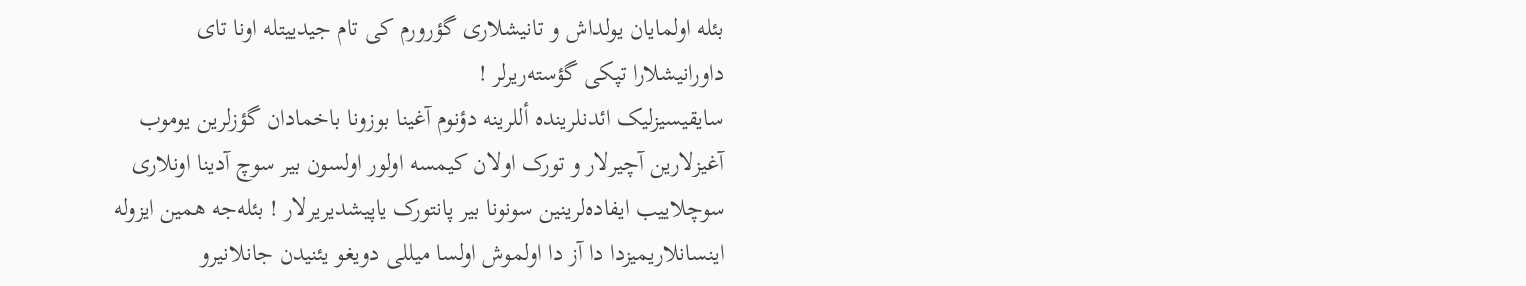بئله اولمایان یولداش و تانیشلاری گؤرورم کی تام جیدییتله اونا تای داورانیشلارا تپکی گؤسته‌ریرلر !
سایقیسیزلیک ائدنلرینده أللرینه دؤنوم آغینا بوزونا باخمادان گؤزلرین یوموب آغیزلارین آچیرلار و تورک اولان کیمسه اولور اولسون بیر سوچ آدینا اونلاری سوچلاییب ایفاده‌لرینین سونونا بیر پانتورک یاپیشدیریرلار ! بئله‌جه همین ایزوله اینسانلاریمیزدا دا آز دا اولموش اولسا میللی دویغو یئنیدن جانلانیرو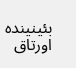بئینینده اورتاق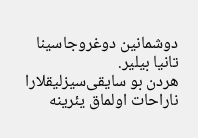دوشمانین دوغروجاسینا تانیا بیلیر.
هردن بو سایقی‌سیزلیقلارا ناراحات اولماق یئرینه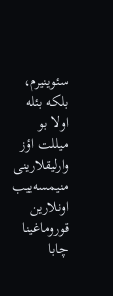سئوینیرم، بلکه بئله اولا بو میللت اؤز وارلیقلارینی منیمسه‌ییب اونلارین قوروماغینا چابا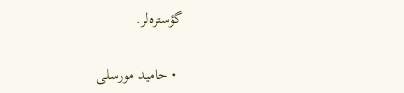گؤستره‌لر.

  • حامید مورسلی